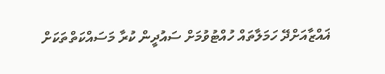ޣައްޒާއަށްދޭ ހަމަލާތައް ހުއްޓުވުމަށް ސައުދީން ކުރާ މަސައްކަތްތަކަށް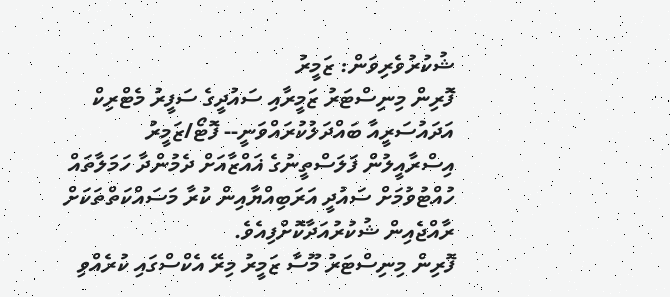ޝުކުރުވެރިވަން: ޒަމީރު
ފޮރިން މިނިސްޓަރު ޒަމީރާއި ސައުދީގެ ސަފީރު މެޓްރިކް އަދައުސަރީއާ ބައްދަލުކުރައްވަނީ-- ފޮޓޯ/ޒަމީރު
އިސްރާއީލުން ފަލަސްތީނުގެ ޣައްޒާއަށް ދެމުންދާ ހަމަލާތައް ހުއްޓުވުމަށް ސައުދީ އަރަބިއްޔާއިން ކުރާ މަސައްކަތްތަކަށް ރާއްޖެއިން ޝުކުރުއަދާކޮށްފިއެވެ.
ފޮރިން މިނިސްޓަރު މޫސާ ޒަމީރު މިރޭ އެކްސްގައި ކުރެއްވި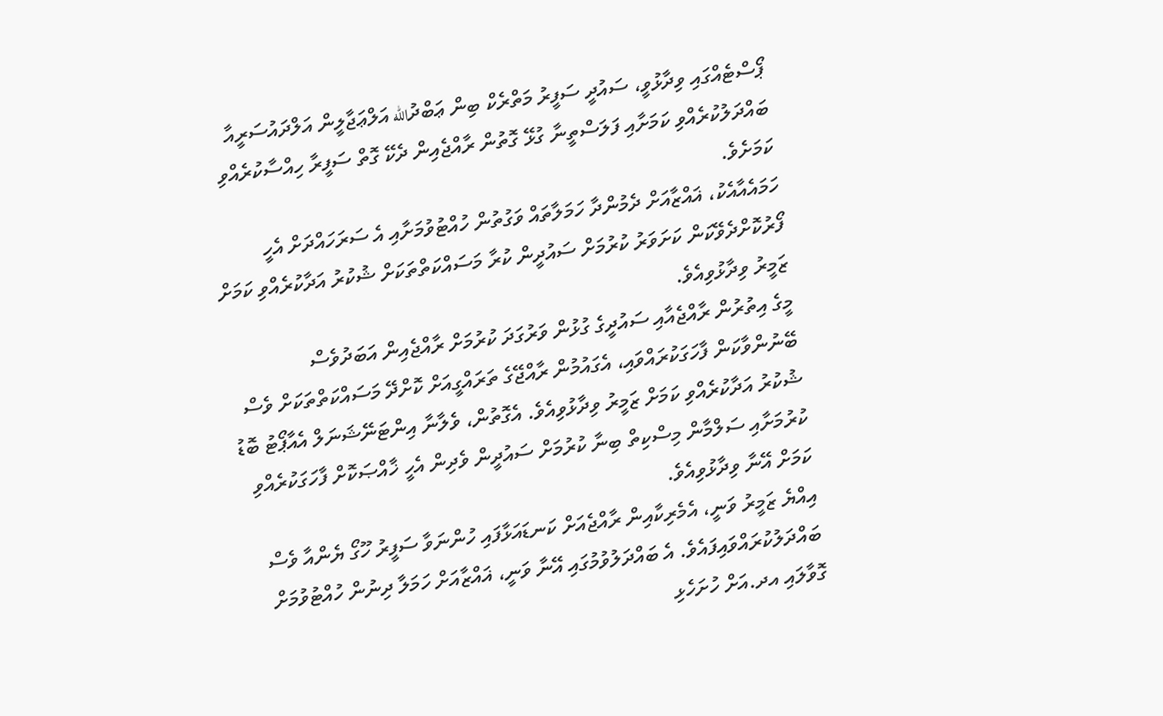ޕޯސްޓެއްގައި ވިދާޅުވީ، ސައުދީ ސަފީރު މަތްރެކް ބިން ޢަބްދުالله އަލްޢަޖާލީން އަލްދައުސަރީއާ ބައްދަލުކުރެއްވި ކަމަށާއި ފަލަސްތީނާ ގުޅޭ ގޮތުން ރާއްޖެއިން ދެކޭ ގޮތް ސަފީރާ ހިއްސާކުރެއްވި ކަމަށެވެ.
ހަމައެއާއެކު، ޣައްޒާއަށް ދެމުންދާ ހަމަލާތައް ވަގުތުން ހުއްޓުވުމަށާއި އެ ސަރަހައްދަށް އެހީ ފޯރުކޮށްދެވޭކަން ކަށަވަރު ކުރުމަށް ސައުދީން ކުރާ މަސައްކަތްތަކަށް ޝުކުރު އަދާކުރެއްވި ކަމަށް ޒަމީރު ވިދާޅުވިއެވެ.
މީގެ އިތުރުން ރާއްޖެއާއި ސައުދީގެ ގުޅުން ވަރުގަދަ ކުރުމަށް ރާއްޖެއިން އަބަދުވެސް ބޭނުންވާކަން ފާހަގަކުރައްވައި، އެގައުމުން ރާއްޖޭގެ ތަރައްގީއަށް ކޮށްދޭ މަސައްކަތްތަކަށް ވެސް ޝުކުރު އަދާކުރެއްވި ކަމަށް ޒަމީރު ވިދާޅުވިއެވެ. އެގޮތުން، ވެލާނާ އިންޓަނޭޝަނަލް އެއާޕޯޓު ބޮޑު ކުރުމަށާއި ސަލްމާން މިސްކިތް ބިނާ ކުރުމަށް ސައުދީން ވެދިން އެހީ ޚާއްޞަކޮށް ފާހަގަކުރެއްވި ކަމަށް އޭނާ ވިދާޅުވިއެވެ.
އިއްޔެ ޒަމީރު ވަނީ، އެމެރިކާއިން ރާއްޖެއަށް ކަނޑައަޅާފައި ހުންނަވާ ސަފީރު ހޫގޯ ޔެންއާ ވެސް ބައްދަލުކުރައްވައިފައެވެ. އެ ބައްދަލުވުމުގައި އޭނާ ވަނީ، ޣައްޒާއަށް ހަމަލާ ދިނުން ހުއްޓުވުމަށް ގޮވާލައި އދ.އަށް ހުށަހެޅި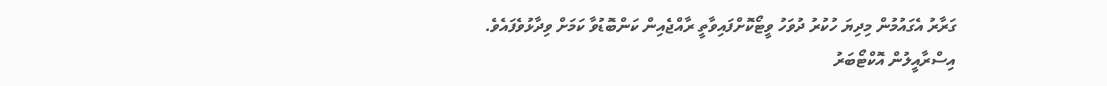ގަރާރު އެގައުމުން މިދިޔަ ހުކުރު ދުވަހު ވީޓޯކޮށްފައިވާތީ ރާއްޖެއިން ކަންބޮޑުވާ ކަމަށް ވިދާޅުވެފައެވެ.
އިސްރާއީލުން އޮކްޓޯބަރު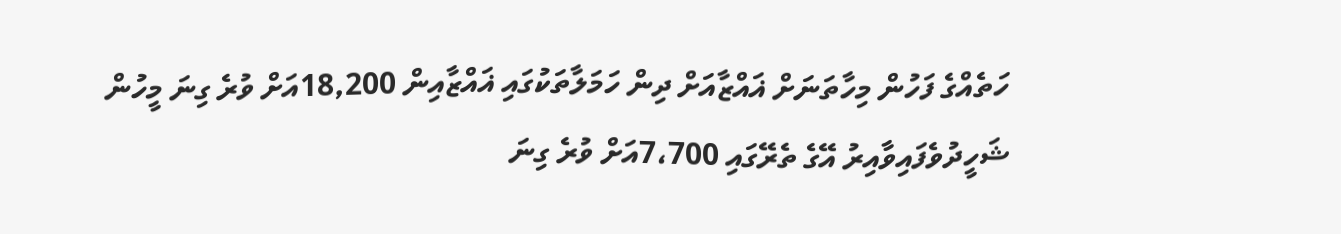ހަތެއްގެ ފަހުން މިހާތަނަށް ޣައްޒާއަށް ދިން ހަމަލާތަކުގައި ޣައްޒާއިން 18,200އަށް ވުރެ ގިނަ މީހުން ޝަހީދުވެފައިވާއިރު އޭގެ ތެރޭގައި 7،700އަށް ވުރެ ގިނަ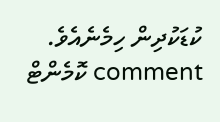ކުޑަކުދިން ހިމެނެއެވެ.
comment ކޮމެންޓް